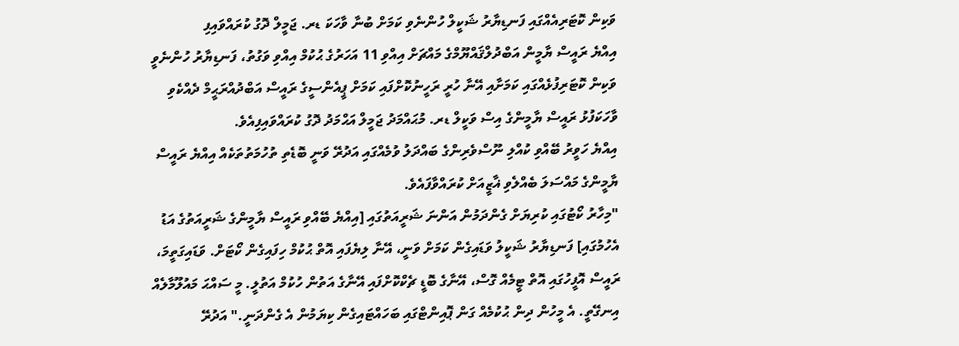ވަކިން ކޮޓަރިއެއްގައި ފަނޑިޔާރު ޝަކީލް ހުންނެވި ކަމަށް ބުނާ ވާހަކަ ޑރ. ޖަމީލް ދޮގު ކުރައްވައިފި
އިއްޔެ ރައީސް ޔާމީން އަބްދުލްޤައްޔޫމްގެ މައްޗަށް އިއްވި 11 އަހަރުގެ ޙުކުމް އިއްވި ވަގުތު، ފަނޑިޔާރު ހުންނެވީ ވަކިން ކޮޓަރިފުޅެއްގައި ކަމަށާއި އޭނާ ހުރީ ރަހީނުކޮށްފައި ކަމަށް ޕީއެންސީގެ ރައީސް އަބްދުއްރަޙީމް ދެއްކެވި ވާހަކަފުޅު ރައީސް ޔާމީންގެ އިސް ވަކީލް ޑރ. މުޙައްމަދު ޖަމީލް އަޙްމަދު ދޮގު ކުރައްވައިފިއެވެ.
އިއްޔެ ހަވީރު ބޭއްވި ކުއްލި ނޫސްވެރިންގެ ބައްދަލު ވުމެއްގައި އަދުރޭ ވަނީ ބޮޑެތި ތުހުމަތުތަކެއް އިއްޔެ ރައީސް ޔާމީންގެ މައްސަލަ ބެއްލެވި ޣާޒީއަށް ކުރައްވާފައެވެ.
"މިހާރު ކޯޓުގައި ކުރިޔަށް ގެންދަމުން އަންނަ ޝަރީއަތުގައި [އިއްޔެ ބޭއްވި ރައީސް ޔާމީންގެ ޝަރީއަތުގެ އަޑު އެހުމުގައި] ފަނޑިޔާރު ޝަކީލު ވަޑައިގެން ކަމަށް ވަނީ، އޭނާ ލިޔެފައި އޮތް ޙުކުމް ހިފައިގެން ކޯޓަށް. ވަޑައިގަތީމަ، ރައީސް އޮފީހުގައި އޮތް ޓީމެއް ގޮސް، އޭނާގެ ބޮޑީ ޗެކްކޮށްފައި އޭނާގެ އަތުން ހުކުމް އަތުލީ. މީ ސައްޙަ މައުލޫމާލެއް އިނގޭތީ. އެ މީހުން ދިން ޙުކުމެއް ގަން ޕޮއިންޓްގައި ބަހައްޓައިގެން ކިޔަމުން އެ ގެންދަނީ." އަދުރޭ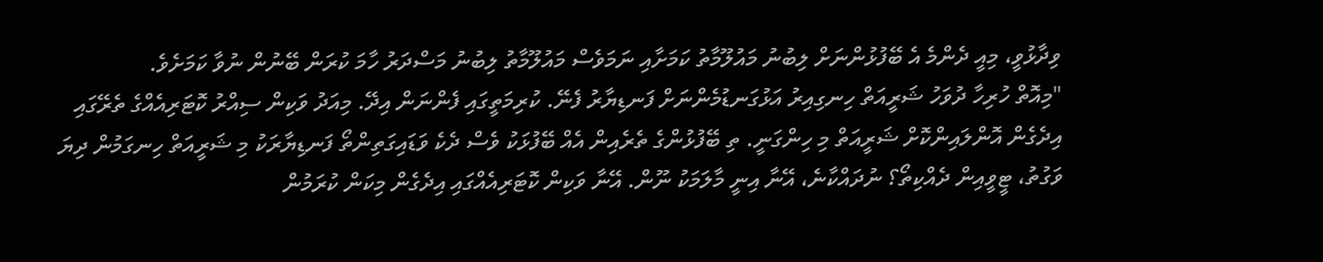ވިދާޅުވީ، މިއީ ދެންމެ އެ ބޭފުޅުންނަށް ލިބުނު މައުލޫމާތު ކަމަށާއި ނަމަވެސް މައުލޫމާތު ލިބުނު މަސްދަރު ހާމަ ކުރަން ބޭނުން ނުވާ ކަމަށެވެ.
"މިއޮތް ހުރިހާ ދުވަހު ޝަރީއަތް ހިނގިއިރު އަޅުގަނޑުމެންނަށް ފަނޑިޔާރު ފެނޭ. ކުރިމަތީގައި ފެންނަން އިދޭ. މިއަދު ވަކިން ސިއްރު ކޮޓަރިއެއްގެ ތެރޭގައި އިދެގެން އޮންލައިންކޮށް ޝަރީއަތް މި ހިންގަނީ. ތި ބޭފުޅުންގެ ތެރެއިން އެއް ބޭފުޅަކު ވެސް ދެކެ ވަޑައިގަތިންތޯ ފަނޑިޔާރަކު މި ޝަރީއަތް ހިނގަމުން ދިޔަ ވަގުތު، ޓީވީއިން ދެއްކިތޯ؟ ނުދައްކާނެ، އޭނާ އިނީ މާލަމަކު ނޫން. އޭނާ ވަކިން ކޮޓަރިއެއްގައި އިދެގެން މިކަން ކުރަމުން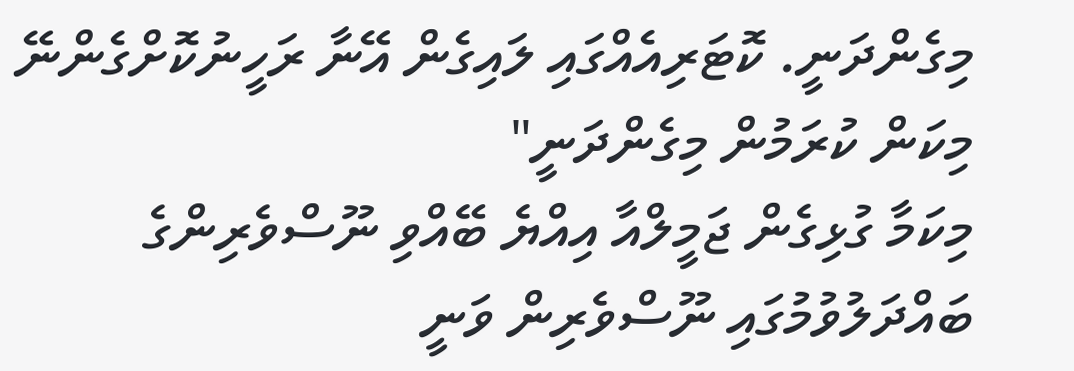މިގެންދަނީ. ކޮޓަރިއެއްގައި ލައިގެން އޭނާ ރަހީނުކޮށްގެންނޭ މިކަން ކުރަމުން މިގެންދަނީ"
މިކަމާ ގުޅިގެން ޖަމީލްއާ އިއްޔެ ބޭއްވި ނޫސްވެރިންގެ ބައްދަލުވުމުގައި ނޫސްވެރިން ވަނީ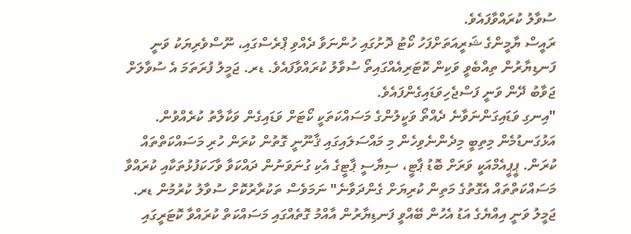ސުވާލު ކުރައްވާފައެވެ.
ރައީސް ޔާމީންގެ ޝަރީއަތަށްފަހު ކޯޓު ދޮށުގައި ހުންނަވާ ދެއްވި ޕްރެސްގައި، ނޫސްވެރިޔަކު ވަނީ ފަނޑިޔާރުން ތިއްބެވީ ވަކިން ކޮޓަރިއެއްގައިތޯ ސުވާލު ކުރައްވާފައެވެ. ޑރ. ޖަމީލު ފުރަތަމަ އެ ސުވާލަށް ޖަވާބު ދޭން ވަނީ ފަސްޖެހިވަޑައިގެންފައެވެ.
"އިނގި ވަޑައިގަންނަވާނެ ދެއްތޯ ވަކީލުންގެ މަސައްކަތަކީ ކޯޓަށް ވަޑައިގެން ވަކާލާތު ކުރެއްވުން. އަޅުގަނޑުމެން މިތިބީ މިދެންނެވިހެން މި މައްސަލައިގައި ޤާނޫނީ ގޮތުން ކުރަން ހުރި މަސައްކަތްތައް ކުރަން. ޕީޕީއެމްއަކީ ވަރަށް ބޮޑު ޕާޓީ، ސިޔާސީ ޕާޓީގެ އެކި ގުނަވަނުން ދައްކަވާ ވާހަކަފުޅުތަކާއި ކުރައްވާ މަސައްކަތްތައް އެގޮތުގެ މަތިން ކުރިޔަށް ގެންދަވާނެ" ނަމަވެސް ތަކުރާރުކޮށް ސުވާލު ކުރުމުން ޑރ. ޖަމީލު ވަނީ އިއްޔެގެ އަޑު އެހުން ބޭއްވީ ފަނޑިޔާރުން އާއްމު ގޮތެއްގައި މަސައްކަތް ކުރައްވާ ކޮޓަރީގައި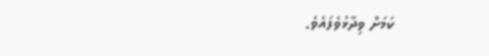ކަމަށް ވިދާޅުވެފައެވެ.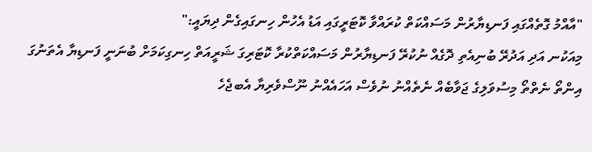"އާއްމު ގޮތެއްގައި ފަނޑިޔާރުން މަސައްކަތް ކުރައްވާ ކޮޓަރީގައި އަޑު އެހުން ހިނގައިގެން ދިޔައީ:"
މިއަކުނ އަދި އަދުރޭ ބުނިއެތި ދޮގެއް ނުކުރޭ ފަނޑިޔާރުން މަސައްކަތްކުރާ ކޮޓަރިގަ ޝަރީއަތް ހިނގިކަމަށް ބުނަނީ ފަނޑިޔާ އެތަނުގަ އިންތޯ ނެތްތޯ މިސުވަލިގެ ޖަވާބެއް ނެތެއްނު ނުވެސް އަހައެއްނު ނޫސްވެރިޔާ އެބޖެހެ